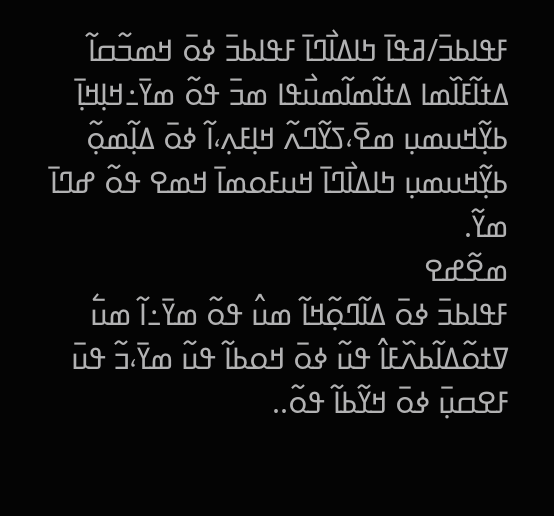ߓߟߊߕߏ߫/ߥߟߊ߫ ߤߊߡߊ߯ߣߊ߫ ߓߟߊߕߏ߫ ߦߋ߫ ߞߘߏ߬ߛߊ߬ ߡߙߊ߬ߓߊ߰ߘߊ ߡߙߊ߬ߘߊ߬ߘߎ߯ߟߊ ߘߏ߫ ߟߋ߬ ߘߌ߫߸ߞߊ߲ߞߊ߲߫ ߕߌ߲߬ߞߎߘߎ߲ ߘߐ߫،ߖߌ߬ߣߍ߬ ߞߊ߲ߓߍ߲،ߊ߬ ߦߋ߫ ߡߊ߲߬ߘߋ߲߬ ߕߌ߲߬ߞߎߘߎ߲ ߤߊߡߊ߯ߣߊ߫ ߞߎߓߋߘߊ߫ ߞߘߐ ߟߋ߬ ߝߣߊ߫ ߘߌ߬.
ߘߐ߬ߝߐ
ߓߟߊߕߏ߫ ߦߋ߫ ߡߊ߬ߣߋ߲߬ߞߊ߬ ߘߎ߮ ߟߋ߬ ߘߌ߫߸ߊ߬ ߘߎ߱ ߜߙߋ߬ߡߊ߬ߕߍ߰ߓߊ߮ ߟߎ߬ ߦߋ߫ ߞߋߕߊ߬ ߟߎ߬ ߘߌ߫،ߏ߬ ߟߎ߫ ߓߐߛߎ߲߫ ߦߋ߫ ߞߌ߬ߕߊ߬ ߟߋ߬..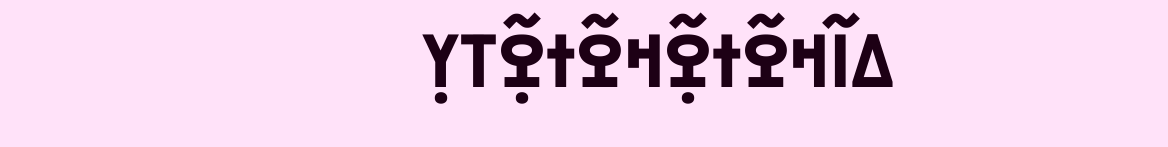ߡߊ߬ߞߐ߬ߙߐ߲߬ߞߐ߬ߙߐ߲߬ߠߌ߲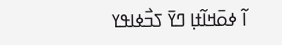ߊ߬ ߦߋ߫ߞߊ߬ߙߊ߲ ߣߌ߫ ߖߏ߯ߦߊߟߌ